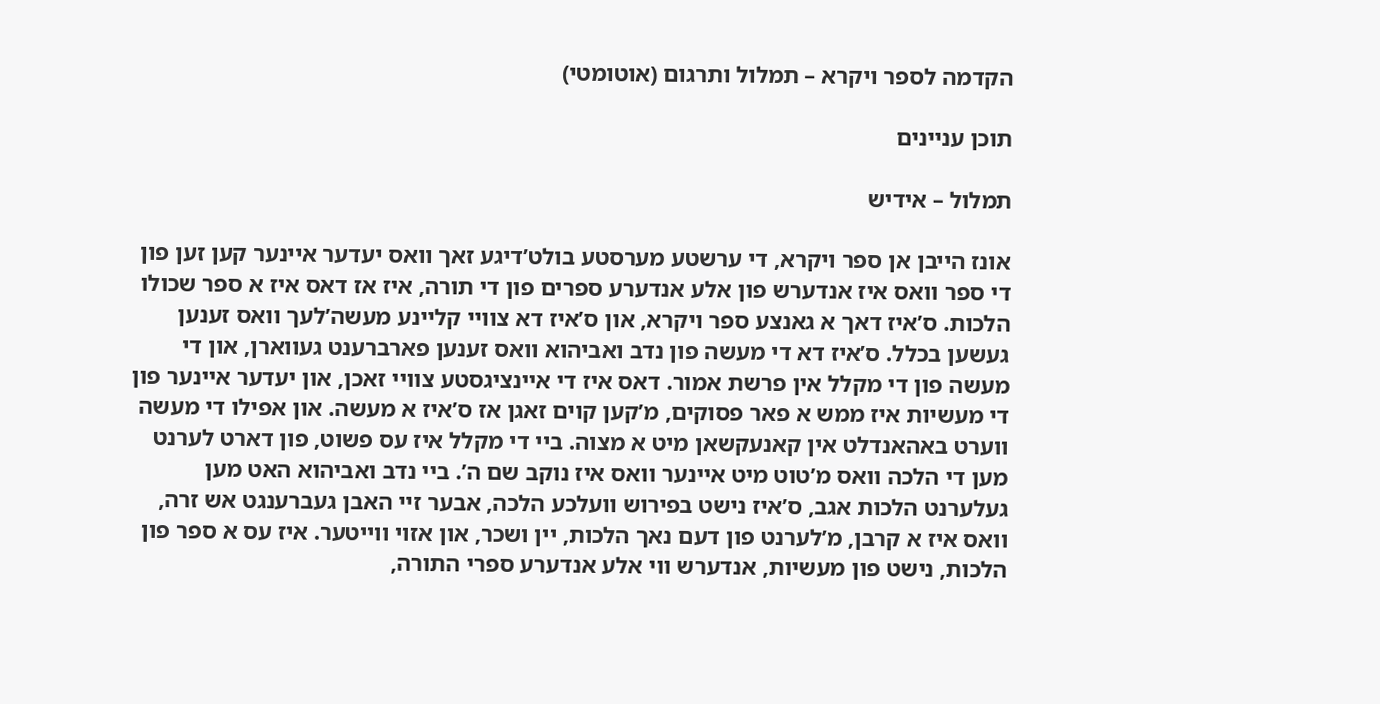הקדמה לספר ויקרא – תמלול ותרגום (אוטומטי)

תוכן עניינים

תמלול – אידיש

אונז הייבן אן ספר ויקרא, די ערשטע מערסטע בולט’דיגע זאך וואס יעדער איינער קען זען פון די ספר וואס איז אנדערש פון אלע אנדערע ספרים פון די תורה, איז אז דאס איז א ספר שכולו הלכות. ס’איז דאך א גאנצע ספר ויקרא, און ס’איז דא צוויי קליינע מעשה’לעך וואס זענען געשען בכלל. ס’איז דא די מעשה פון נדב ואביהוא וואס זענען פארברענט געווארן, און די מעשה פון די מקלל אין פרשת אמור. דאס איז די איינציגסטע צוויי זאכן, און יעדער איינער פון די מעשיות איז ממש א פאר פסוקים, מ’קען קוים זאגן אז ס’איז א מעשה. און אפילו די מעשה ווערט באהאנדלט אין קאנעקשאן מיט א מצוה. ביי די מקלל איז עס פשוט, פון דארט לערנט מען די הלכה וואס מ’טוט מיט איינער וואס איז נוקב שם ה’. ביי נדב ואביהוא האט מען געלערנט הלכות אגב, ס’איז נישט בפירוש וועלכע הלכה, אבער זיי האבן געברענגט אש זרה, וואס איז א קרבן, מ’לערנט פון דעם נאך הלכות, יין ושכר, און אזוי ווייטער. איז עס א ספר פון הלכות, נישט פון מעשיות, אנדערש ווי אלע אנדערע ספרי התורה,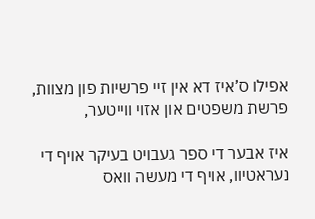אפילו ס’איז דא אין זיי פרשיות פון מצוות, פרשת משפטים און אזוי ווייטער,

איז אבער די ספר געבויט בעיקר אויף די נעראטיוו, אויף די מעשה וואס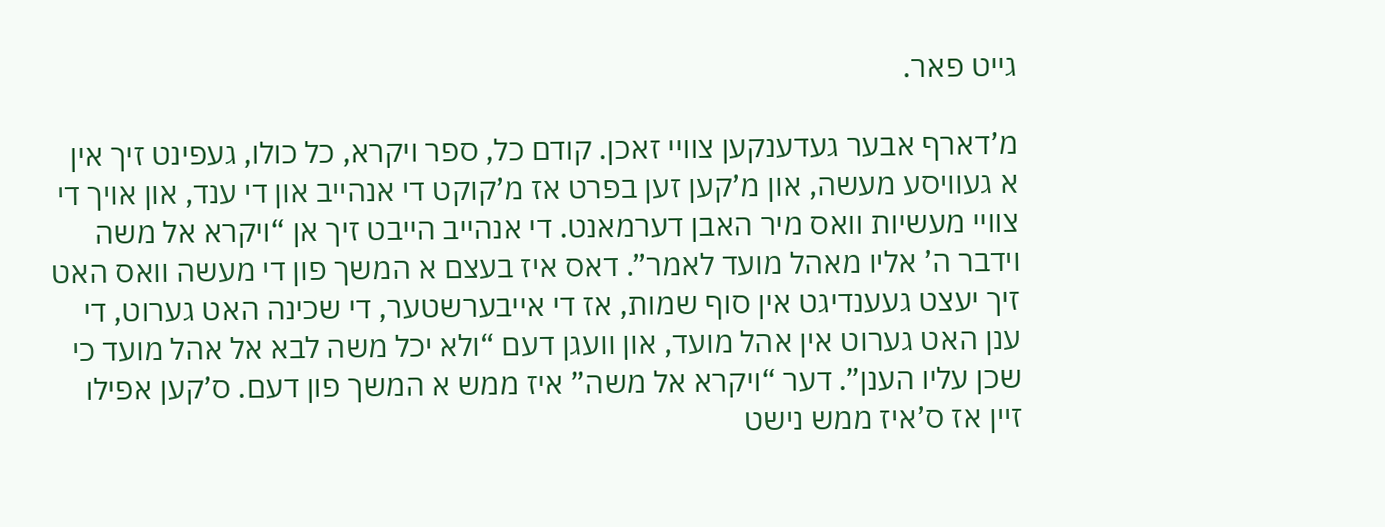גייט פאר.

מ’דארף אבער געדענקען צוויי זאכן. קודם כל, ספר ויקרא, כל כולו, געפינט זיך אין א געוויסע מעשה, און מ’קען זען בפרט אז מ’קוקט די אנהייב און די ענד, און אויך די צוויי מעשיות וואס מיר האבן דערמאנט. די אנהייב הייבט זיך אן “ויקרא אל משה וידבר ה’ אליו מאהל מועד לאמר”. דאס איז בעצם א המשך פון די מעשה וואס האט זיך יעצט געענדיגט אין סוף שמות, אז די אייבערשטער, די שכינה האט גערוט, די ענן האט גערוט אין אהל מועד, און וועגן דעם “ולא יכל משה לבא אל אהל מועד כי שכן עליו הענן”. דער “ויקרא אל משה” איז ממש א המשך פון דעם. ס’קען אפילו זיין אז ס’איז ממש נישט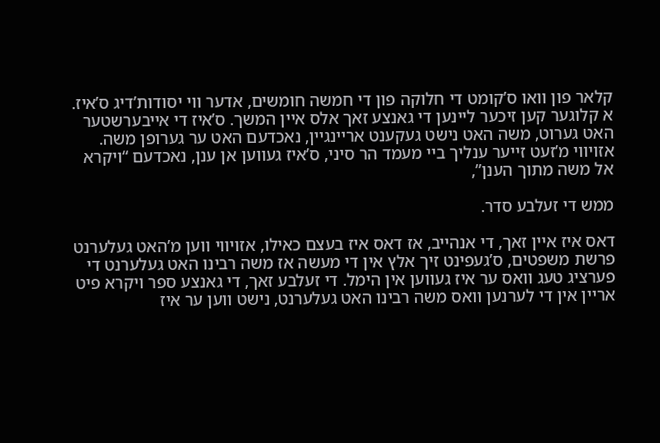קלאר פון וואו ס’קומט די חלוקה פון די חמשה חומשים, אדער ווי יסודות’דיג ס’איז. א קלוגער קען זיכער ליינען די גאנצע זאך אלס איין המשך. ס’איז די אייבערשטער האט גערוט, משה האט נישט געקענט אריינגיין, נאכדעם האט ער גערופן משה. אזויווי מ’זעט זייער ענליך ביי מעמד הר סיני, ס’איז געווען אן ענן, נאכדעם “ויקרא אל משה מתוך הענן”,

ממש די זעלבע סדר.

דאס איז איין זאך, די אנהייב, אז דאס איז בעצם כאילו, אזויווי ווען מ’האט געלערנט פרשת משפטים, ס’געפינט זיך אלץ אין די מעשה אז משה רבינו האט געלערנט די פערציג טעג וואס ער איז געווען אין הימל. די זעלבע זאך, די גאנצע ספר ויקרא פיט אריין אין די לערנען וואס משה רבינו האט געלערנט, נישט ווען ער איז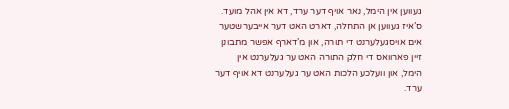געווען אין הימל, נאר אויף דער ערד, דא אין אהל מועד. ס’איז געווען אן התחלה, דארט האט דער אייבערשטער אים אויסגעלערנט די תורה, און מ’דארף אפשר מתבונן זיין פארוואס די חלק התורה האט ער געלערנט אין הימל, און וועלכע הלכות האט ער געלערנט דא אויף דער ערד.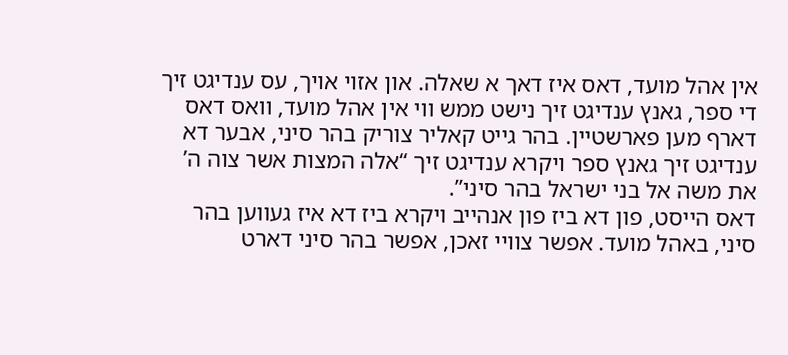אין אהל מועד, דאס איז דאך א שאלה. און אזוי אויך, עס ענדיגט זיך די ספר, גאנץ ענדיגט זיך נישט ממש ווי אין אהל מועד, וואס דאס דארף מען פארשטיין. בהר גייט קאליר צוריק בהר סיני, אבער דא ענדיגט זיך גאנץ ספר ויקרא ענדיגט זיך “אלה המצות אשר צוה ה’ את משה אל בני ישראל בהר סיני”.
דאס הייסט, פון דא ביז פון אנהייב ויקרא ביז דא איז געווען בהר סיני, באהל מועד. אפשר צוויי זאכן, אפשר בהר סיני דארט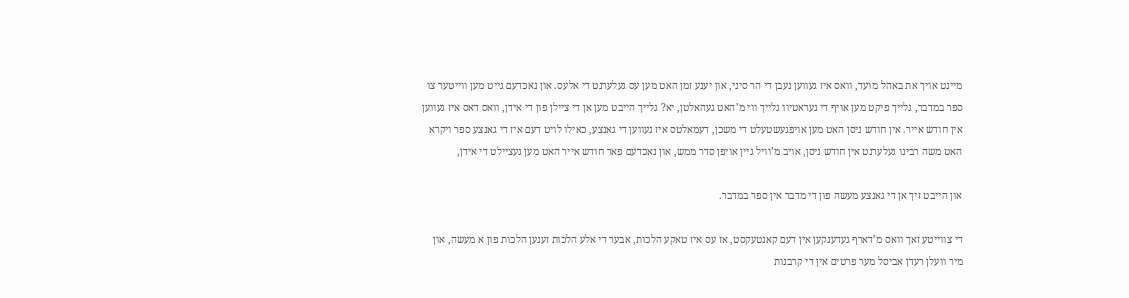מיינט אויך את באהל מועד, וואס איז געווען נעבן די הר סיני, און יענע זמן האט מען עס געלערנט די אלעס. און נאכדעם גייט מען ווייטער צו ספר במדבר, גלייך פיקט מען אויף די נעראטיוו גלייך ווי מ’האט געהאלטן, יא? גלייך הייבט מען אן די ציילן פון די אידן, וואס דאס איז געווען אין חודש אייר. אין חודש ניסן האט מען אויפגעשטעלט די משכן, דעמאלטס איז געווען די גאנצע, כאילו לויט דעם איז די גאנצע ספר ויקרא האט משה רבינו געלערנט אין חודש ניסן, אויב מ’וויל גיין אויפן סדר ממש, און נאכדעם פאר חודש אייר האט מען געציילט די אידן,

און הייבט זיך אן די גאנצע מעשה פון די מדבר אין ספר במדבר.

די צווייטע זאך וואס מ’דארף געדענקען אין דעם קאנטעקסט, אז עס איז טאקע הלכות, אבער די אלע הלכות זענען הלכות פון א מעשה, און מיר וועלן רעדן אביסל מער פרטים אין די קרבנות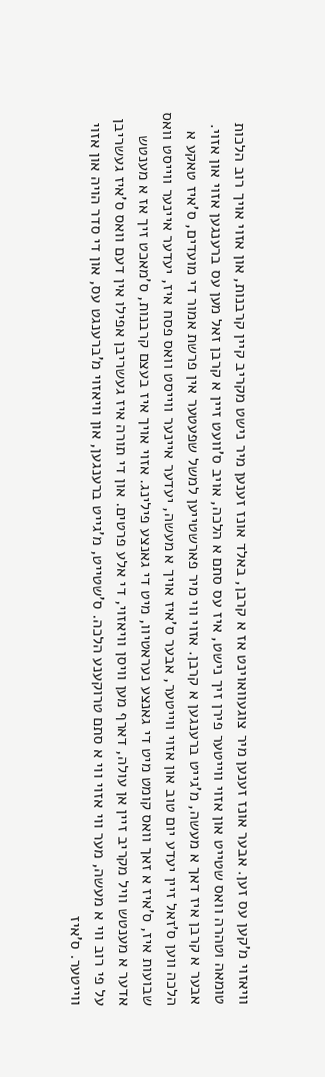וויאזוי מ’קען עס זען. אבער אונז זענען מיר צוגעוואוינט אז א קרבן, באלד אונז זענען מיר נישט מקריב קיין קרבנות, און אזוי אויך רוב הלכות טומאה וטהרה וואס שטייט און אזוי ווייטער פירן זיך נישט, איז עס סתם א הלכה, אויב ס’וועט זיין א קרבן זאל מען עס ברענגען אזוי און אזוי. אבער א קרבן איז דאך א מעשה, מ’גייט ברענגען א קרבן. אזוי ווי מיר פארשטייען למשל שפעטער אין פרשת אמור די מועדים, ס’איז טאקע א הלכה ווען ס’זאל זיין יעדע יום טוב און אזוי ווייטער, אבער ס’איז אויך א מעשה, יעדער איינער ווייסט וואס פסח איז, יעדער איינער ווייסט וואס שבועות איז, ס’איז א זאך וואס קומט מיט די גאנצע נעראטיוו, מיט די גאנצע פילינג. אזוי אויך איז בעצם קרבנות, ס’מאכט זיך אז א מענטש אדער א מענטש וויל מקריב זיין אן עולה, דארף מען וויסן וויאזוי, די אלע פרטים. און די תורה איז געשריבן אפילו אין דעם וואס ס’איז געשריבן על פי רוב ווי א מעשה, מער ווי אזוי ווי א סתם טרוקענע הלכה. ס’שטייט, מ’גייט ברענגען, און וויאזוי מ’ברענגט עס, און די סדר הויה און אזוי ווייטער. ס’איז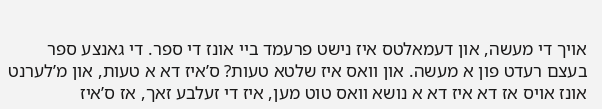אויך די מעשה, און דעמאלטס איז נישט פרעמד ביי אונז די ספר. די גאנצע ספר בעצם רעדט פון א מעשה. און וואס איז שלטא טעות? ס’איז דא א טעות, און מ’לערנט אונז אויס אז דא איז דא א נושא וואס טוט מען, איז די זעלבע זאך, אז ס’איז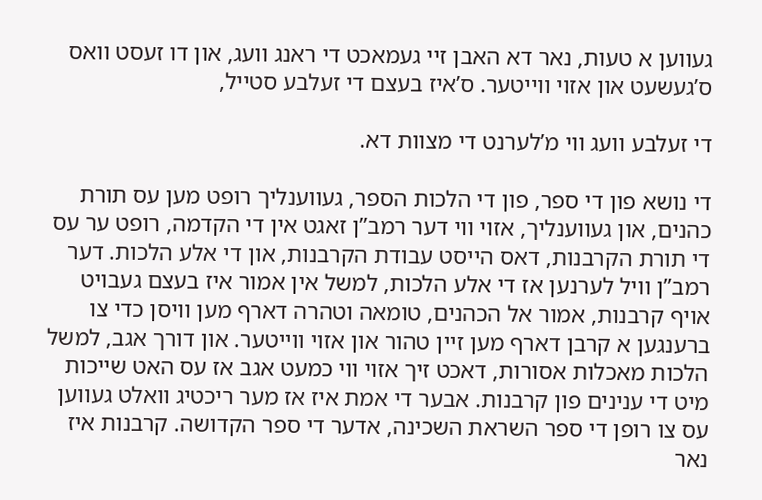געווען א טעות, נאר דא האבן זיי געמאכט די ראנג וועג, און דו זעסט וואס ס’געשעט און אזוי ווייטער. ס’איז בעצם די זעלבע סטייל,

די זעלבע וועג ווי מ’לערנט די מצוות דא.

די נושא פון די ספר, פון די הלכות הספר, געווענליך רופט מען עס תורת כהנים, און געווענליך, אזוי ווי דער רמב”ן זאגט אין די הקדמה, רופט ער עס די תורת הקרבנות, דאס הייסט עבודת הקרבנות, און די אלע הלכות. דער רמב”ן וויל לערנען אז די אלע הלכות, למשל אין אמור איז בעצם געבויט אויף קרבנות, אמור אל הכהנים, טומאה וטהרה דארף מען וויסן כדי צו ברענגען א קרבן דארף מען זיין טהור און אזוי ווייטער. און דורך אגב, למשל הלכות מאכלות אסורות, דאכט זיך אזוי ווי כמעט אגב אז עס האט שייכות מיט די ענינים פון קרבנות. אבער די אמת איז אז מער ריכטיג וואלט געווען עס צו רופן די ספר השראת השכינה, אדער די ספר הקדושה. קרבנות איז נאר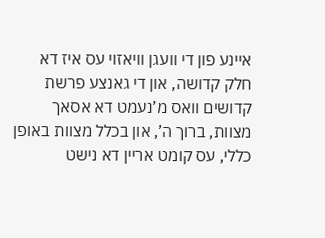איינע פון די וועגן וויאזוי עס איז דא חלק קדושה, און די גאנצע פרשת קדושים וואס מ’נעמט דא אסאך מצוות, ברוך ה’, און בכלל מצוות באופן כללי, עס קומט אריין דא נישט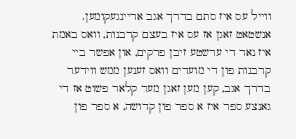ווייל עס איז סתם בדרך אגב אריינגעקומען. אנשטאט זאגן אז עס איז בעצם קרבנות, וואס באמת איז נאר די ערשטע זיבן פרקים, און אפשר ביי קרבנות פון די מועדים וואס זענען ממש ווידער בדרך אגב, קען מען זאגן מער קלאר פשוט אז די גאנצע ספר איז א ספר פון קדושה, א ספר פון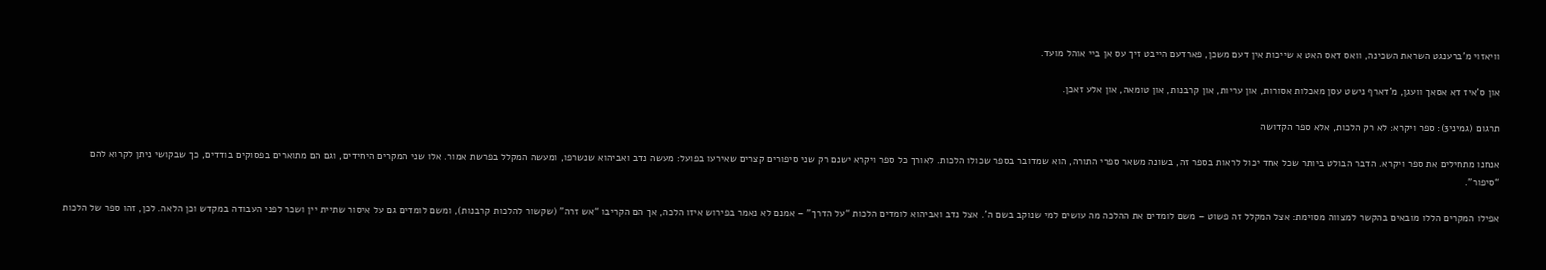וויאזוי מ’ברענגט השראת השכינה, וואס דאס האט א שייכות אין דעם משכן, פארדעם הייבט זיך עס אן ביי אוהל מועד.

און ס’איז דא אסאך וועגן, מ’דארף נישט עסן מאכלות אסורות, און עריות, און קרבנות, און טומאה, און אלע זאכן.

תרגום (גמיני3): ספר ויקרא: לא רק הלכות, אלא ספר הקדושה

אנחנו מתחילים את ספר ויקרא. הדבר הבולט ביותר שכל אחד יכול לראות בספר זה, בשונה משאר ספרי התורה, הוא שמדובר בספר שכולו הלכות. לאורך כל ספר ויקרא ישנם רק שני סיפורים קצרים שאירעו בפועל: מעשה נדב ואביהוא שנשרפו, ומעשה המקלל בפרשת אמור. אלו שני המקרים היחידים, וגם הם מתוארים בפסוקים בודדים, כך שבקושי ניתן לקרוא להם “סיפור”.

אפילו המקרים הללו מובאים בהקשר למצווה מסוימת: אצל המקלל זה פשוט – משם לומדים את ההלכה מה עושים למי שנוקב בשם ה’. אצל נדב ואביהוא לומדים הלכות “על הדרך” – אמנם לא נאמר בפירוש איזו הלכה, אך הם הקריבו “אש זרה” (שקשור להלכות קרבנות), ומשם לומדים גם על איסור שתיית יין ושכר לפני העבודה במקדש וכן הלאה. לכן, זהו ספר של הלכות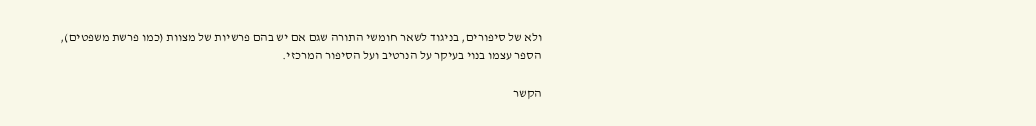ולא של סיפורים, בניגוד לשאר חומשי התורה שגם אם יש בהם פרשיות של מצוות (כמו פרשת משפטים), הספר עצמו בנוי בעיקר על הנרטיב ועל הסיפור המרכזי.

הקשר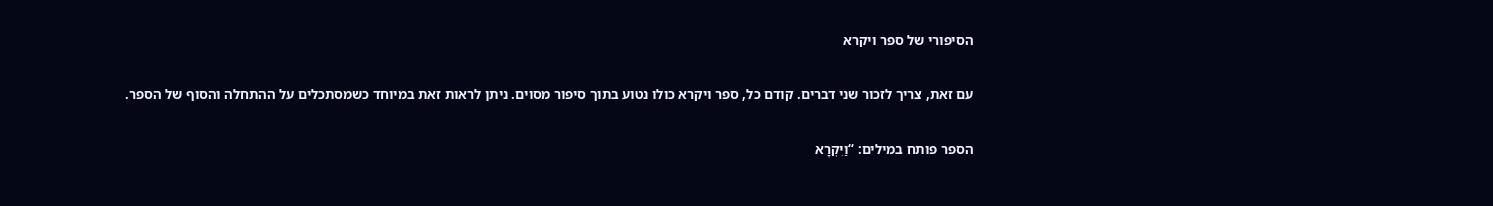הסיפורי של ספר ויקרא

עם זאת, צריך לזכור שני דברים. קודם כל, ספר ויקרא כולו נטוע בתוך סיפור מסוים. ניתן לראות זאת במיוחד כשמסתכלים על ההתחלה והסוף של הספר.

הספר פותח במילים: “וַיִּקְרָא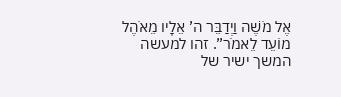אֶל מֹשֶׁה וַיְדַבֵּר ה’ אֵלָיו מֵאֹהֶל מוֹעֵד לֵאמֹר”. זהו למעשה המשך ישיר של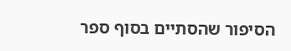הסיפור שהסתיים בסוף ספר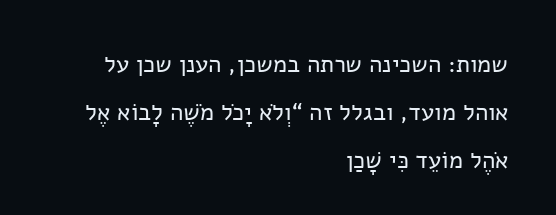שמות: השכינה שרתה במשכן, הענן שכן על אוהל מועד, ובגלל זה “וְלֹא יָכֹל מֹשֶׁה לָבוֹא אֶל אֹהֶל מוֹעֵד כִּי שָׁכַן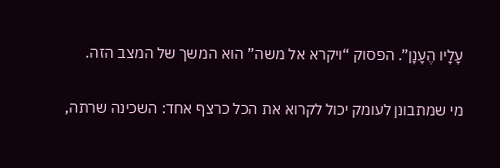עָלָיו הֶעָנָן”. הפסוק “ויקרא אל משה” הוא המשך של המצב הזה.

מי שמתבונן לעומק יכול לקרוא את הכל כרצף אחד: השכינה שרתה,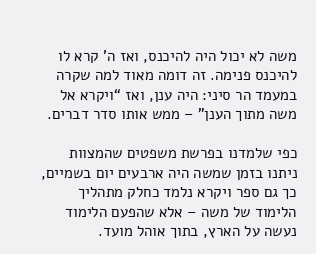משה לא יכול היה להיכנס, ואז ה’ קרא לו להיכנס פנימה. זה דומה מאוד למה שקרה במעמד הר סיני: היה ענן, ואז “ויקרא אל משה מתוך הענן” – ממש אותו סדר דברים.

כפי שלמדנו בפרשת משפטים שהמצוות ניתנו בזמן שמשה היה ארבעים יום בשמיים, כך גם ספר ויקרא נלמד כחלק מתהליך הלימוד של משה – אלא שהפעם הלימוד נעשה על הארץ, בתוך אוהל מועד.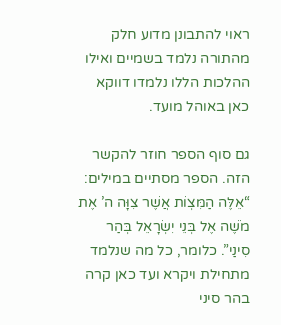ראוי להתבונן מדוע חלק מהתורה נלמד בשמיים ואילו ההלכות הללו נלמדו דווקא כאן באוהל מועד.

גם סוף הספר חוזר להקשר הזה. הספר מסתיים במילים: “אֵלֶּה הַמִּצְוֹת אֲשֶׁר צִוָּה ה’ אֶת מֹשֶׁה אֶל בְּנֵי יִשְׂרָאֵל בְּהַר סִינַי”. כלומר, כל מה שנלמד מתחילת ויקרא ועד כאן קרה בהר סיני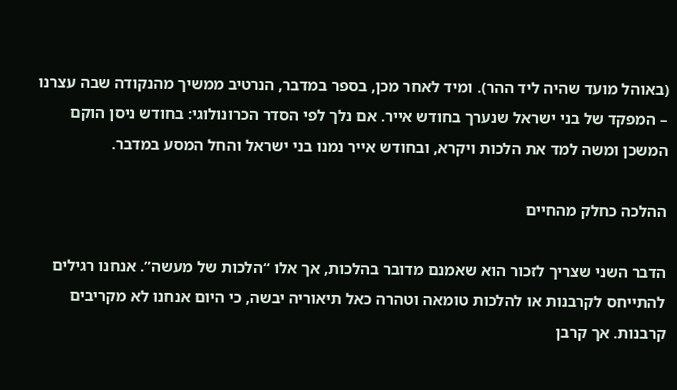(באוהל מועד שהיה ליד ההר). ומיד לאחר מכן, בספר במדבר, הנרטיב ממשיך מהנקודה שבה עצרנו – המפקד של בני ישראל שנערך בחודש אייר. אם נלך לפי הסדר הכרונולוגי: בחודש ניסן הוקם המשכן ומשה למד את הלכות ויקרא, ובחודש אייר נמנו בני ישראל והחל המסע במדבר.

ההלכה כחלק מהחיים

הדבר השני שצריך לזכור הוא שאמנם מדובר בהלכות, אך אלו “הלכות של מעשה”. אנחנו רגילים להתייחס לקרבנות או להלכות טומאה וטהרה כאל תיאוריה יבשה, כי היום אנחנו לא מקריבים קרבנות. אך קרבן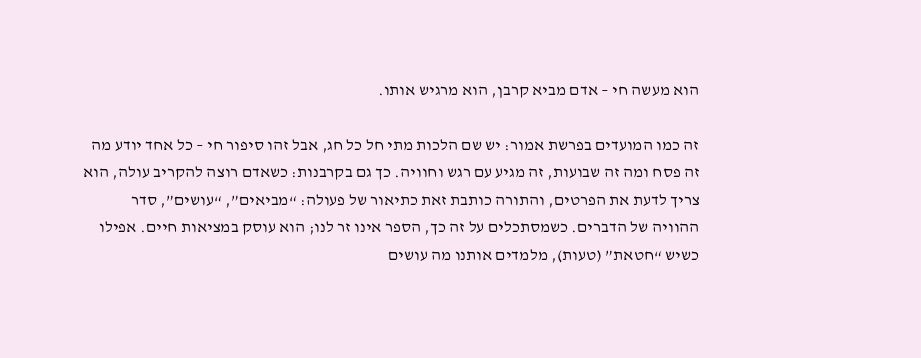הוא מעשה חי – אדם מביא קרבן, הוא מרגיש אותו.

זה כמו המועדים בפרשת אמור: יש שם הלכות מתי חל כל חג, אבל זהו סיפור חי – כל אחד יודע מה זה פסח ומה זה שבועות, זה מגיע עם רגש וחוויה. כך גם בקרבנות: כשאדם רוצה להקריב עולה, הוא צריך לדעת את הפרטים, והתורה כותבת זאת כתיאור של פעולה: “מביאים”, “עושים”, סדר ההוויה של הדברים. כשמסתכלים על זה כך, הספר אינו זר לנו; הוא עוסק במציאות חיים. אפילו כשיש “חטאת” (טעות), מלמדים אותנו מה עושים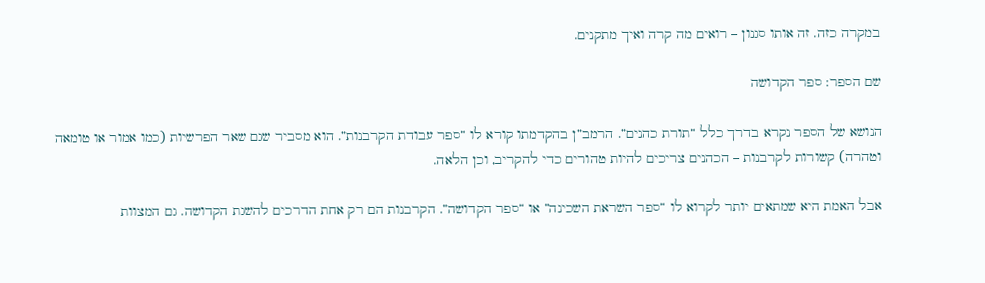במקרה כזה. זה אותו סגנון – רואים מה קרה ואיך מתקנים.

שם הספר: ספר הקדושה

הנושא של הספר נקרא בדרך כלל “תורת כהנים”. הרמב”ן בהקדמתו קורא לו “ספר עבודת הקרבנות”. הוא מסביר שגם שאר הפרשיות (כמו אמור או טומאה וטהרה) קשורות לקרבנות – הכהנים צריכים להיות טהורים כדי להקריב, וכן הלאה.

אבל האמת היא שמתאים יותר לקרוא לו “ספר השראת השכינה” או “ספר הקדושה”. הקרבנות הם רק אחת הדרכים להשגת הקדושה. גם המצוות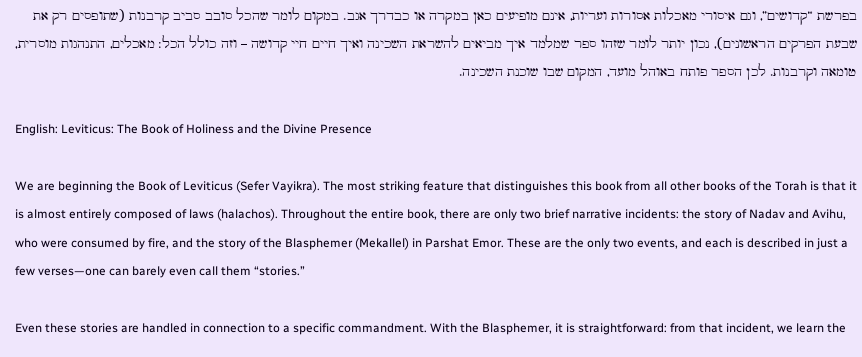בפרשת “קדושים”, וגם איסורי מאכלות אסורות ועריות, אינם מופיעים כאן במקרה או כבדרך אגב. במקום לומר שהכל סובב סביב קרבנות (שתופסים רק את שבעת הפרקים הראשונים), נכון יותר לומר שזהו ספר שמלמד איך מביאים להשראת השכינה ואיך חיים חיי קדושה – וזה כולל הכל: מאכלים, התנהגות מוסרית, טומאה וקרבנות. לכן הספר פותח באוהל מועד, המקום שבו שוכנת השכינה.

English: Leviticus: The Book of Holiness and the Divine Presence

We are beginning the Book of Leviticus (Sefer Vayikra). The most striking feature that distinguishes this book from all other books of the Torah is that it is almost entirely composed of laws (halachos). Throughout the entire book, there are only two brief narrative incidents: the story of Nadav and Avihu, who were consumed by fire, and the story of the Blasphemer (Mekallel) in Parshat Emor. These are the only two events, and each is described in just a few verses—one can barely even call them “stories.”

Even these stories are handled in connection to a specific commandment. With the Blasphemer, it is straightforward: from that incident, we learn the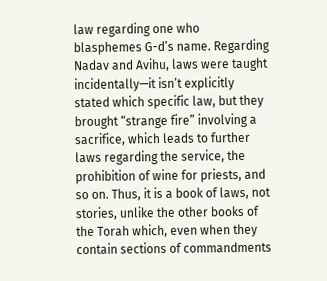law regarding one who blasphemes G-d’s name. Regarding Nadav and Avihu, laws were taught incidentally—it isn’t explicitly stated which specific law, but they brought “strange fire” involving a sacrifice, which leads to further laws regarding the service, the prohibition of wine for priests, and so on. Thus, it is a book of laws, not stories, unlike the other books of the Torah which, even when they contain sections of commandments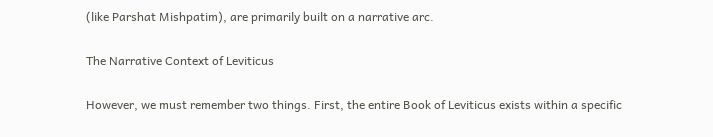(like Parshat Mishpatim), are primarily built on a narrative arc.

The Narrative Context of Leviticus

However, we must remember two things. First, the entire Book of Leviticus exists within a specific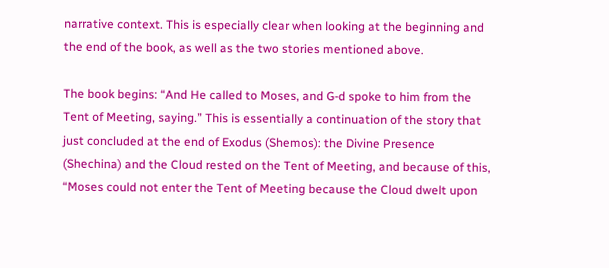narrative context. This is especially clear when looking at the beginning and the end of the book, as well as the two stories mentioned above.

The book begins: “And He called to Moses, and G-d spoke to him from the Tent of Meeting, saying.” This is essentially a continuation of the story that just concluded at the end of Exodus (Shemos): the Divine Presence (Shechina) and the Cloud rested on the Tent of Meeting, and because of this, “Moses could not enter the Tent of Meeting because the Cloud dwelt upon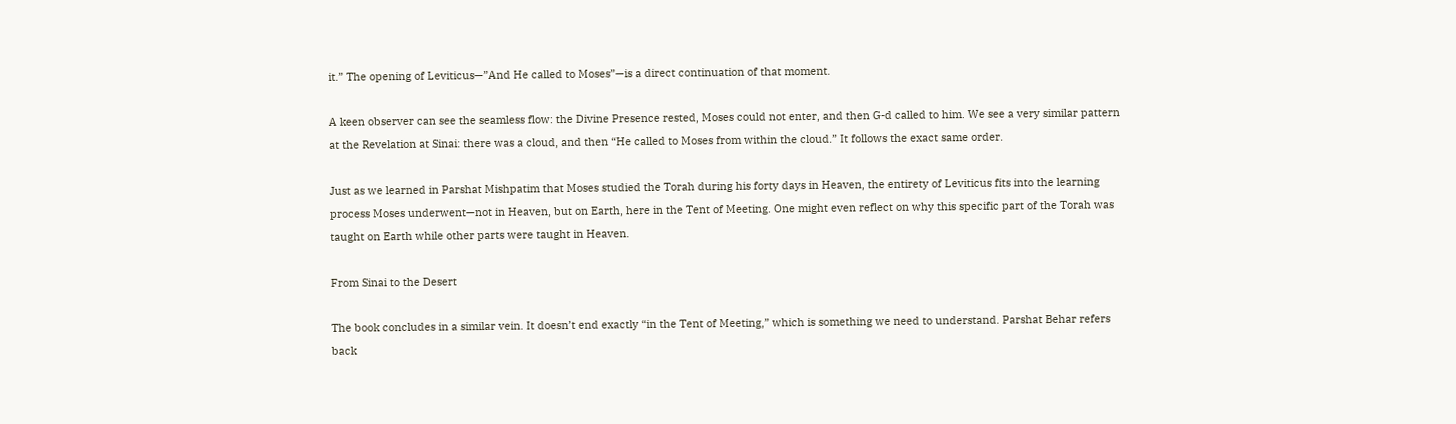it.” The opening of Leviticus—”And He called to Moses”—is a direct continuation of that moment.

A keen observer can see the seamless flow: the Divine Presence rested, Moses could not enter, and then G-d called to him. We see a very similar pattern at the Revelation at Sinai: there was a cloud, and then “He called to Moses from within the cloud.” It follows the exact same order.

Just as we learned in Parshat Mishpatim that Moses studied the Torah during his forty days in Heaven, the entirety of Leviticus fits into the learning process Moses underwent—not in Heaven, but on Earth, here in the Tent of Meeting. One might even reflect on why this specific part of the Torah was taught on Earth while other parts were taught in Heaven.

From Sinai to the Desert

The book concludes in a similar vein. It doesn’t end exactly “in the Tent of Meeting,” which is something we need to understand. Parshat Behar refers back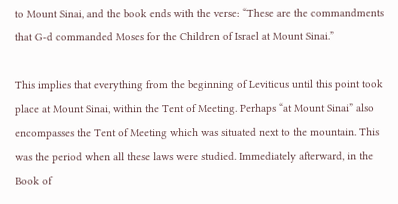to Mount Sinai, and the book ends with the verse: “These are the commandments that G-d commanded Moses for the Children of Israel at Mount Sinai.”

This implies that everything from the beginning of Leviticus until this point took place at Mount Sinai, within the Tent of Meeting. Perhaps “at Mount Sinai” also encompasses the Tent of Meeting which was situated next to the mountain. This was the period when all these laws were studied. Immediately afterward, in the Book of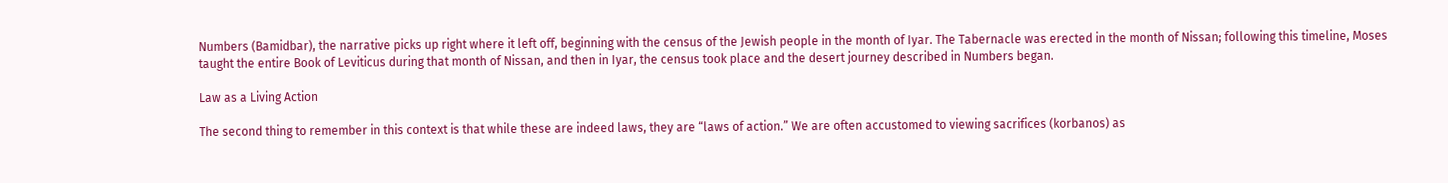Numbers (Bamidbar), the narrative picks up right where it left off, beginning with the census of the Jewish people in the month of Iyar. The Tabernacle was erected in the month of Nissan; following this timeline, Moses taught the entire Book of Leviticus during that month of Nissan, and then in Iyar, the census took place and the desert journey described in Numbers began.

Law as a Living Action

The second thing to remember in this context is that while these are indeed laws, they are “laws of action.” We are often accustomed to viewing sacrifices (korbanos) as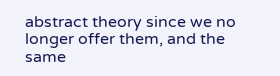abstract theory since we no longer offer them, and the same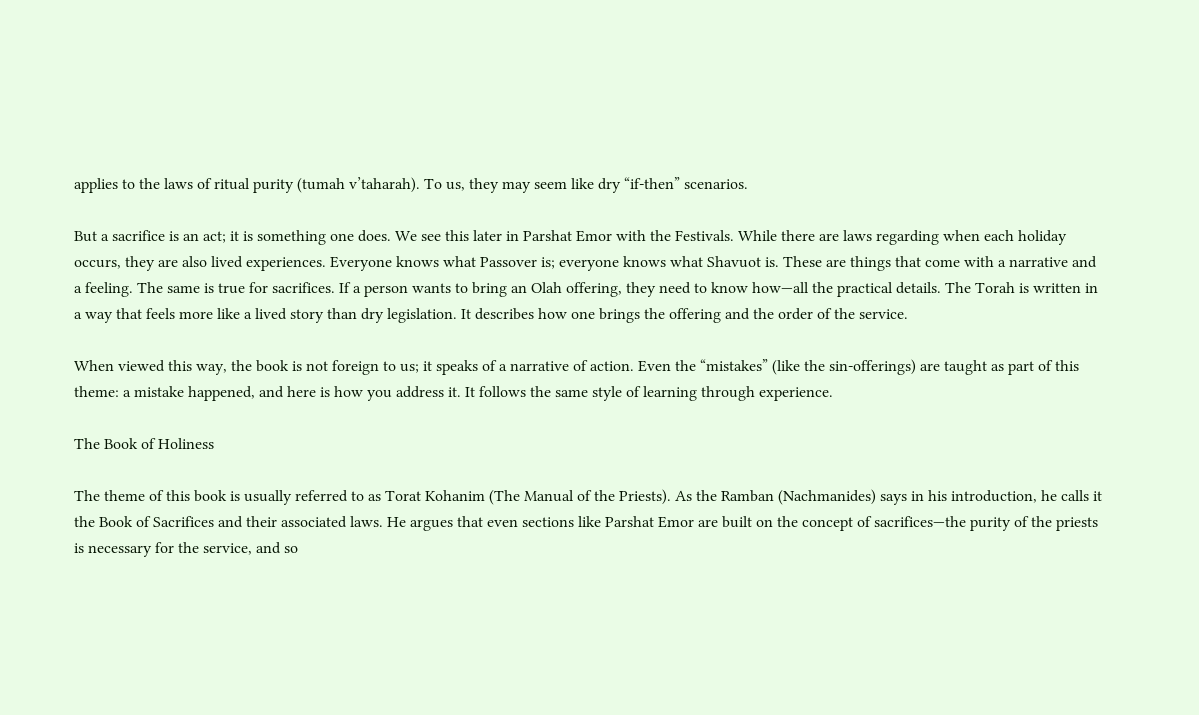applies to the laws of ritual purity (tumah v’taharah). To us, they may seem like dry “if-then” scenarios.

But a sacrifice is an act; it is something one does. We see this later in Parshat Emor with the Festivals. While there are laws regarding when each holiday occurs, they are also lived experiences. Everyone knows what Passover is; everyone knows what Shavuot is. These are things that come with a narrative and a feeling. The same is true for sacrifices. If a person wants to bring an Olah offering, they need to know how—all the practical details. The Torah is written in a way that feels more like a lived story than dry legislation. It describes how one brings the offering and the order of the service.

When viewed this way, the book is not foreign to us; it speaks of a narrative of action. Even the “mistakes” (like the sin-offerings) are taught as part of this theme: a mistake happened, and here is how you address it. It follows the same style of learning through experience.

The Book of Holiness

The theme of this book is usually referred to as Torat Kohanim (The Manual of the Priests). As the Ramban (Nachmanides) says in his introduction, he calls it the Book of Sacrifices and their associated laws. He argues that even sections like Parshat Emor are built on the concept of sacrifices—the purity of the priests is necessary for the service, and so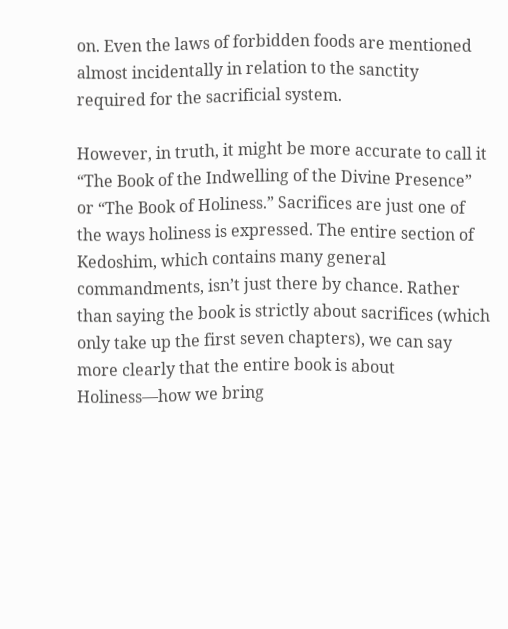on. Even the laws of forbidden foods are mentioned almost incidentally in relation to the sanctity required for the sacrificial system.

However, in truth, it might be more accurate to call it “The Book of the Indwelling of the Divine Presence” or “The Book of Holiness.” Sacrifices are just one of the ways holiness is expressed. The entire section of Kedoshim, which contains many general commandments, isn’t just there by chance. Rather than saying the book is strictly about sacrifices (which only take up the first seven chapters), we can say more clearly that the entire book is about Holiness—how we bring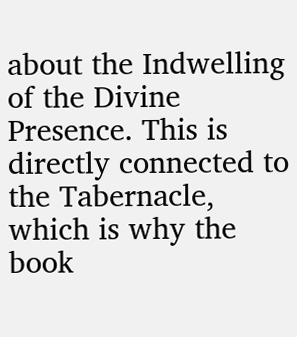about the Indwelling of the Divine Presence. This is directly connected to the Tabernacle, which is why the book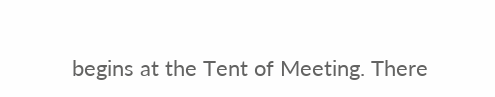begins at the Tent of Meeting. There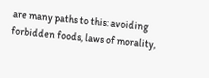are many paths to this: avoiding forbidden foods, laws of morality,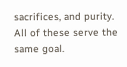sacrifices, and purity. All of these serve the same goal.